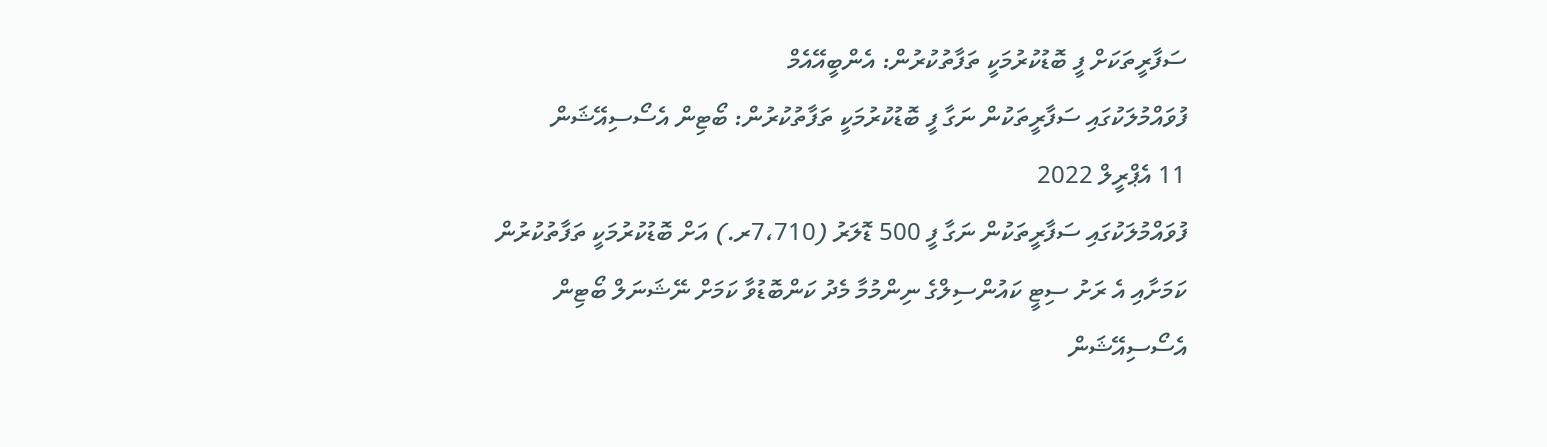ސަފާރީތަކަށް ފީ ބޮޑުކުރުމަކީ ތަފާތުކުރުން: އެންބީއޭއެމް
ފުވައްމުލަކުގައި ސަފާރީތަކުން ނަގާ ފީ ބޮޑުކުރުމަކީ ތަފާތުކުރުން: ބޯޓިން އެސޯސިއޭޝަން
11 އެޕްރީލް 2022
ފުވައްމުލަކުގައި ސަފާރީތަކުން ނަގާ ފީ 500 ޑޮލަރު (7،710ރ.) އަށް ބޮޑުކުރުމަކީ ތަފާތުކުރުން ކަމަށާއި އެ ރަށު ސިޓީ ކައުންސިލްގެ ނިންމުމާ މެދު ކަންބޮޑުވާ ކަމަށް ނޭޝަނަލް ބޯޓިން އެސޯސިއޭޝަން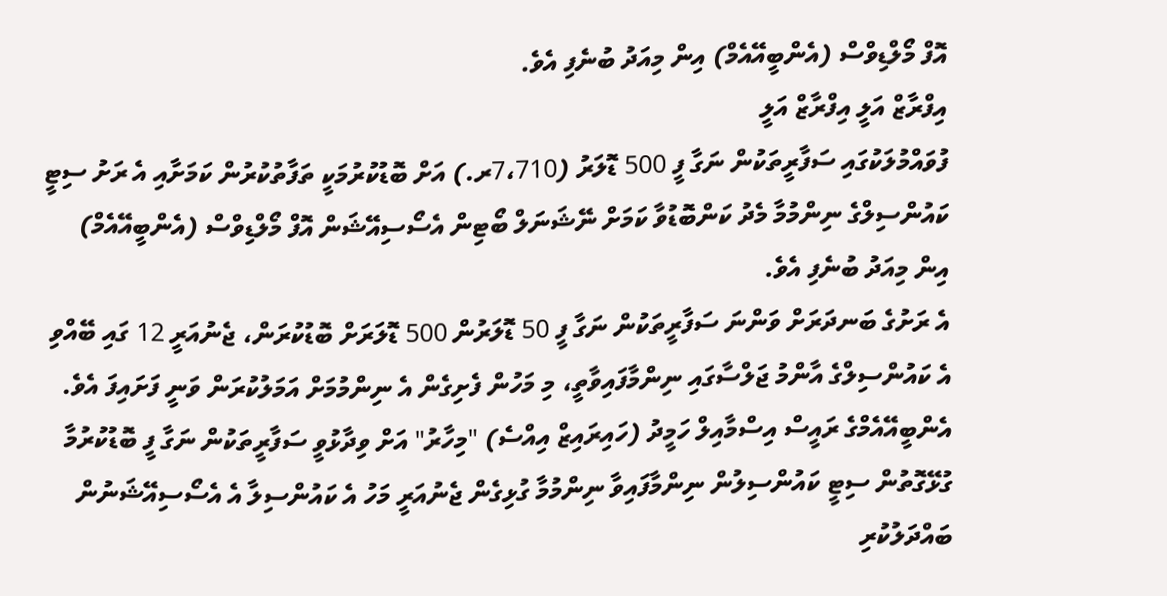އޮފް މޯލްޑިވްސް (އެންބީއޭއެމް) އިން މިއަދު ބުނެފި އެވެ.
އިފްރާޒް އަލީ އިފްރާޒް އަލީ
ފުވައްމުލަކުގައި ސަފާރީތަކުން ނަގާ ފީ 500 ޑޮލަރު (7،710ރ.) އަށް ބޮޑުކުރުމަކީ ތަފާތުކުރުން ކަމަށާއި އެ ރަށު ސިޓީ ކައުންސިލްގެ ނިންމުމާ މެދު ކަންބޮޑުވާ ކަމަށް ނޭޝަނަލް ބޯޓިން އެސޯސިއޭޝަން އޮފް މޯލްޑިވްސް (އެންބީއޭއެމް) އިން މިއަދު ބުނެފި އެވެ.
އެ ރަށުގެ ބަނދަރަށް ވަންނަ ސަފާރީތަކުން ނަގާ ފީ 50 ޑޮލަރުން 500 ޑޮލަރަށް ބޮޑުކުރަން، ޖެނުއަރީ 12 ގައި ބޭއްވި އެ ކައުންސިލްގެ އާންމު ޖަލްސާގައި ނިންމާފައިވާތީ، މި މަހުން ފެށިގެން އެ ނިންމުމަށް އަމަލުކުރަން ވަނީ ފަށައިފަ އެވެ.
އެންބީއޭއެމްގެ ރައީސް އިސްމާއިލް ހަމީދު (ހައިރައިޒް އިއްސެ) "މިހާރު" އަށް ވިދާޅުވީ ސަފާރީތަކުން ނަގާ ފީ ބޮޑުކުރުމާ ގުޅޭގޮތުން ސިޓީ ކައުންސިލުން ނިންމާފައިވާ ނިންމުމާ ގުޅިގެން ޖެނުއަރީ މަހު އެ ކައުންސިލާ އެ އެސޯސިއޭޝަނުން ބައްދަލުކުރި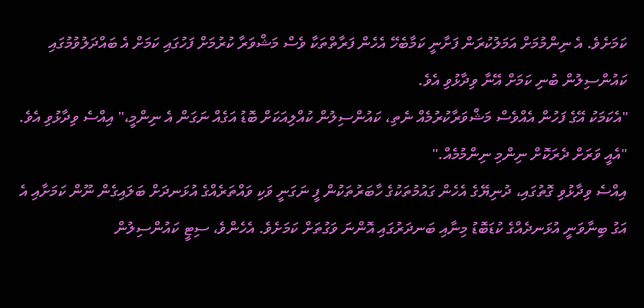ކަމަށެވެ. އެ ނިންމުމަށް އަމަލުކުރަން ފަށާނީ ކަމާބެހޭ އެހެން ފަރާތްތަކާ ވެސް މަޝްވަރާ ކުރުމަށް ފަހުގައި ކަމަށް އެ ބައްދަލުވުމުގައި ކައުންސިލުން ބުނި ކަމަށް އޭނާ ވިދާޅުވި އެވެ.
"އެކަމަކު އޭގެ ފަހުން އެއްވެސް މަޝްވަރާކުރުމެއް ނެތި، ކައުންސިލުން ކުއްލިއަކަށް ބޮޑު އަގެއް ނަގަން އެ ނިންމީ،" އިއްސެ ވިދާޅުވި އެވެ.
"އެއީ ވަރަށް ދެރަކޮށް ނިންމި ނިންމުމެއް."
އިއްސެ ވިދާޅުވި ގޮތުގައި، ދުނިޔޭގެ އެހެން ގައުމުތަކުގެ ހާބަރުތަކުން ފީ ނަގަނީ ވަކި ވައްތަރެއްގެ އުޅަނދަށް ބަލައިގެން ނޫން ކަމަށާއި އެ އަގު ބިނާވަނީ އުޅަނދެއްގެ ކުޑަބޮޑު މިނާއި ބަނދަރުގައި އޮންނަ ވަގުތަށް ކަމަށެވެ. އެހެންވެ، ސިޓީ ކައުންސިލުން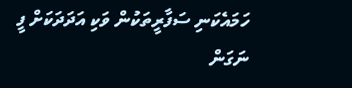ހަމައެކަނި ސަފާރީތަކުން ވަކި އަދަދަކަށް ފީ ނަގަން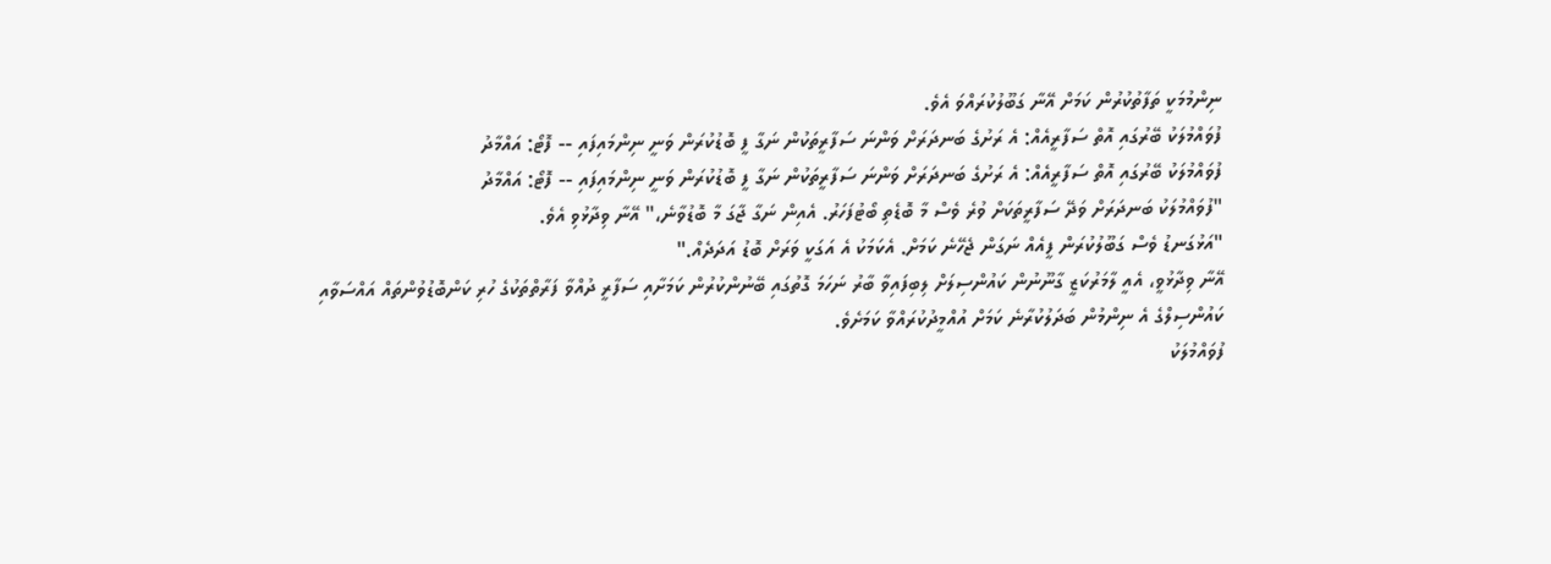ނިންމުމަކީ ތަފާތުކުރުން ކަމަށް އޭނާ ގަބޫލުކުރައްވަ އެވެ.
ފުވައްމުލަކު ބޭރުގައި އޮތް ސަފާރީއެއް: އެ ރަށުގެ ބަނދަރަށް ވަންނަ ސަފާރީތަކުން ނަގާ ފީ ބޮޑުކުރަން ވަނީ ނިންމައިފައި -- ފޮޓޯ: އައްމާދު
ފުވައްމުލަކު ބޭރުގައި އޮތް ސަފާރީއެއް: އެ ރަށުގެ ބަނދަރަށް ވަންނަ ސަފާރީތަކުން ނަގާ ފީ ބޮޑުކުރަން ވަނީ ނިންމައިފައި -- ފޮޓޯ: އައްމާދު
"ފުވައްމުލަކު ބަނދަރަށް ވަދޭ ސަފާރީތަކަށް ވުރެ ވެސް މާ ބޮޑެތި ބޯޓުފަހަރު. އެއިން ނަގާ ޖާގަ މާ ބޮޑުވާނެ،" އޭނާ ވިދާޅުވި އެވެ.
"އަޅުގަނޑު ވެސް ގަބޫލުކުރަން ފީއެއް ނަގަން ޖެހޭނެ ކަމަށް. އެކަމަކު އެ އަގަކީ ވަރަށް ބޮޑު އަދަދެއް."
އޭނާ ވިދާޅުވީ، އެއީ ލާމަރުކަޒީ ގާނޫނުން ކައުންސިލަށް ލިބިފައިވާ ބާރު ނަހަމަ ގޮތުގައި ބޭނުންކުރުން ކަމަށާއި ސަފާރީ ދުއްވާ ފަރާތްތަކުގެ ހުރި ކަންބޮޑުވުންތައް އައްސަވާއި ކައުންސިލްގެ އެ ނިންމުން ބަދަލުކުރާނެ ކަމަށް އުއްމީދުކުރައްވާ ކަމަށެވެ.
ފުވައްމުލަކު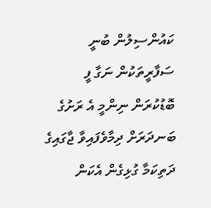ކައުންސިލުން ބުނީ ސަފާރީތަކުން ނަގާ ފީ ބޮޑުކުރަން ނިންމީ އެ ރަށުގެ ބަނދަރަށް ދިމާވެފައިވާ ޖާގައިގެ ދަތިކަމާ ގުޅިގެން އެކަން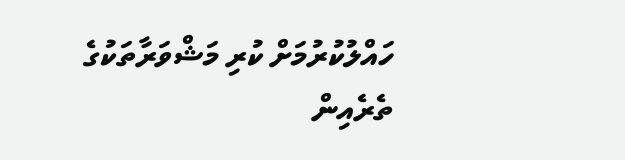ހައްލުކުރުމަށް ކުރި މަޝްވަރާތަކުގެ ތެރެއިން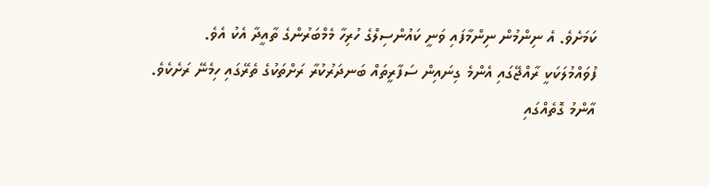ކަމަށެވެ. އެ ނިންމުން ނިންމާފައި ވަނީ ކައުންސިލްގެ ހުރިހާ މެމްބަރުންގެ ތާއީދާ އެކު އެވެ.
ފުވައްމުލަކަކީ ރާއްޖޭގައި އެންމެ ގިނައިން ސަފާރީތައް ބަނދަރުކުރާ ރަށްތަކުގެ ތެރޭގައި ހިމެނޭ ރަށެކެވެ. އާންމު ގޮތެއްގައި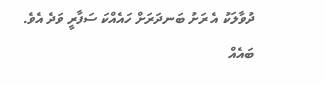ދުވާލަކު އެ ރަށު ބަނދަރަށް ހައެއްކަ ސަފާރީ ވަދެ އެވެ. ބައެއް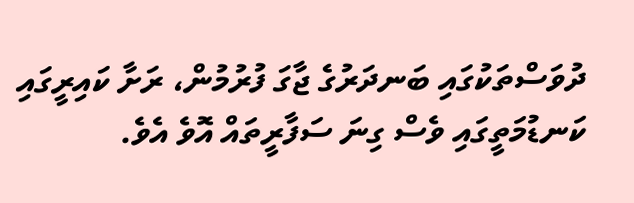ދުވަސްތަކުގައި ބަނދަރުގެ ޖާގަ ފުރުމުން، ރަށާ ކައިރީގައި ކަނޑުމަތީގައި ވެސް ގިނަ ސަފާރީތައް އޮވެ އެވެ.